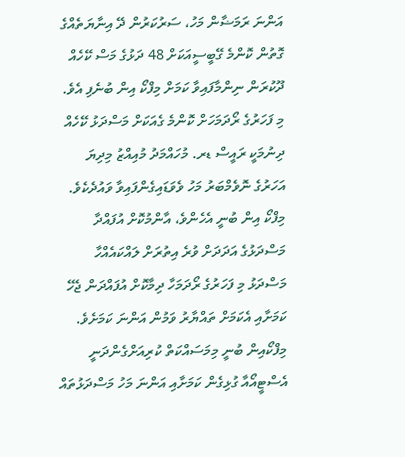އަންނަ ރަމަޟާން މަހު، ސަރުކަރުން ދޭ އިނާޔަތެއްގެ ގޮތުން ކޮންމެ ގޭބީސީއަކަށް 48 ދަޅުގެ މަސް ކޭހެއް ދޫކުރަން ނިންމާފައިވާ ކަމަށް މިފްކޯ އިން ބުނެފި އެވެ.
މި ފަހަރުގެ ރޯދަމަހަށް ކޮންމެ ގެއަކަށް މަސްދަޅު ކޭހެއް ދިނުމަކީ ރައީސް ޑރ. މުހައްމަދު މުއިއްޒު މިދިޔަ އަހަރުގެ ނޮވެމްބަރު މަހު ވެވަޑައިގެންފައިވާ ވައުދެކެވެ.
މިފްކޯ އިން ބުނީ އެހެންވެ، އާންމުކޮށް އުފައްދާ މަސްދަޅުގެ އަދަދަށް ވުރެ އިތުރަށް ލައްކައެއްހާ މަސްދަޅު މި ފަހަރުގެ ރޯދަމަހާ ދިމާކޮށް އުފައްދަން ޖެހޭ ކަމަށާއި އެކަމަށް ތައްޔާރު ވަމުން އަންނަ ކަމަށެވެ.
މިފްކޯއިން ބުނީ މިމަސައްކަތް ކުރިއަށްގެންދަނީ އެސްޓީއޯއާ ގުޅިގެން ކަމަށާއި އަންނަ މަހު މަސްދަޅުތައް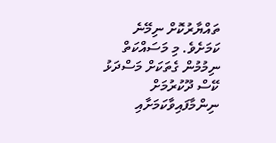ތައްޔާރުކޮށް ނިމޭނެ ކަމަށެވެ. މި މަސައްކަތް ނިމުމުން ގެތަކަށް މަސްދަޅު ކޭސް ދޫކުރުމަށް ނިންމާފައިވާކަމަށާއި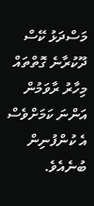މަސްދަޅު ކޭސް ދޫކުރާނެ ގޮތްތައް މިހާރު ރާވަމުން އަންނަ ކަމަށްވެސް އެ ކުންފުނިން ބުނެއެވެ.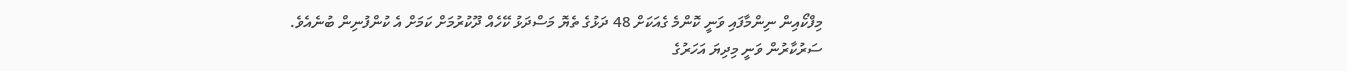މިފްކޯއިން ނިންމާފައި ވަނީ ކޮންމެ ގެއަކަށް 48 ދަޅުގެ ތެޔޮ މަސްދަޅު ކޭހެއް ދޫކުރުމަށް ކަމަށް އެ ކުންފުނިން ބުނެއެވެ.
ސަރުކާރުން ވަނީ މިދިޔަ އަހަރުގެ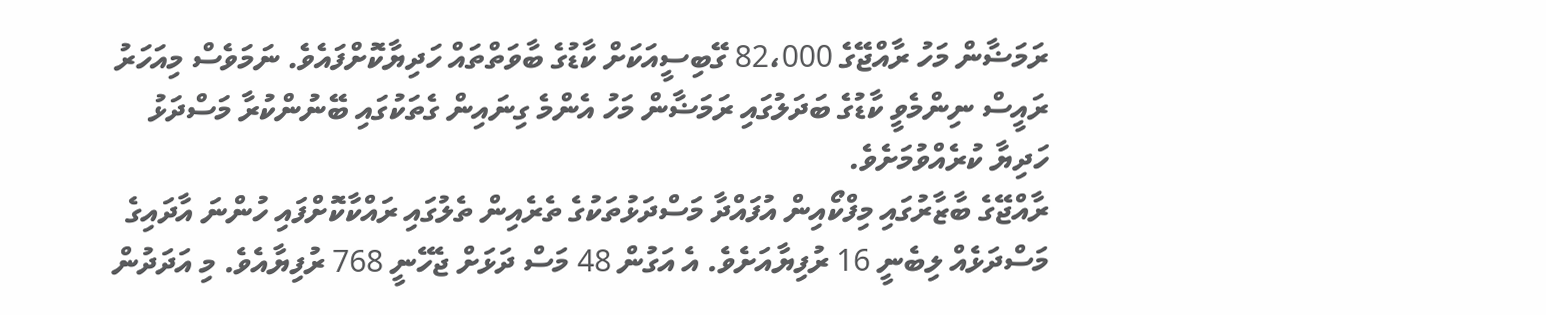ރަމަޟާން މަހު ރާއްޖޭގެ 82،000 ގޭބިސީއަކަށް ކާޑުގެ ބާވަތްތައް ހަދިޔާކޮށްފައެވެ. ނަމަވެސް މިއަހަރު ރައީސް ނިންމެވީ ކާޑުގެ ބަދަލުގައި ރަމަޟާން މަހު އެންމެ ގިނައިން ގެތަކުގައި ބޭނުންކުރާ މަސްދަޅު ހަދިޔާ ކުރެއްވުމަށެވެ.
ރާއްޖޭގެ ބާޒާރުގައި މިފްކޯއިން އުފައްދާ މަސްދަޅުތަކުގެ ތެރެއިން ތެލުގައި ރައްކާކޮށްފައި ހުންނަ އާދައިގެ މަސްދަޅެއް ލިބެނީ 16 ރުފިޔާއަށެވެ. އެ އަގުން 48 މަސް ދަޅަށް ޖެހޭނީ 768 ރުފިޔާއެވެ. މި އަދަދުން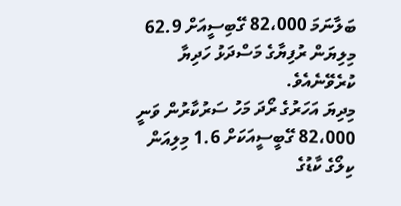ބަލާނަމަ 82،000 ގޭބިސީއަށް 62.9 މިލިޔަން ރުފިޔާގެ މަސްދަޅު ހަދިޔާ ކުރެވޭނެއެވެ.
މިދިޔަ އަހަރުގެ ރޯދަ މަހު ސަރުކާރުން ވަނީ 82،000 ގޭބީސީއަކަށް 1.6 މިލިއަން ކިލޯގެ ކާޑުގެ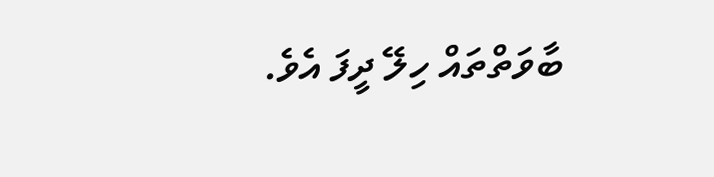ބާވަތްތައް ހިލޭ ދީފަ އެވެ.